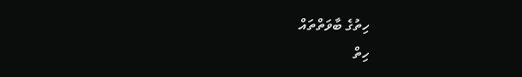ހިތުގެ ބާވަތްތައް
ހިތް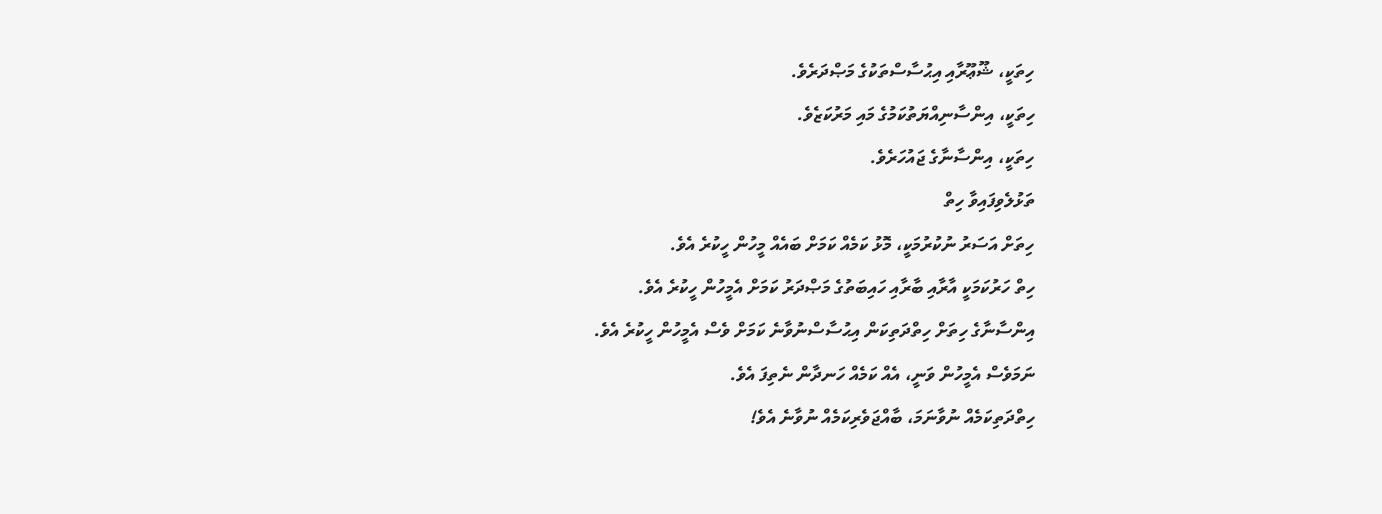ހިތަކީ، ޝޫޢޫރާއި އިޙުސާސްތަކުގެ މަޞްދަރެވެ.
ހިތަކީ، އިންސާނިއްޔަތުކަމުގެ މައި މަރުކަޒެވެ.
ހިތަކީ، އިންސާނާގެ ޖައުހަރެވެ.
ތަޅުލެވިފައިވާ ހިތް
ހިތަށް އަސަރު ނުކުރުމަކީ، މޮޅު ކަމެއް ކަމަށް ބައެއް މީހުން ހީކުރެ އެވެ.
ހިތް ހަރުކަމަކީ އާރާއި ބާރާއި ހައިބަތުގެ މަޞްދަރު ކަމަށް އެމީހުން ހީކުރެ އެވެ.
އިންސާނާގެ ހިތަށް ހިތްދަތިކަން އިޙުސާސްނުވާނެ ކަމަށް ވެސް އެމީހުން ހީކުރެ އެވެ.
ނަމަވެސް އެމީހުން ވަނީ، އެއް ކަމެއް ހަނދާން ނެތިފަ އެވެ.
ހިތްދަތިކަމެއް ނުވާނަމަ، ބާއްޖަވެރިކަމެއް ނުވާނެ އެވެ!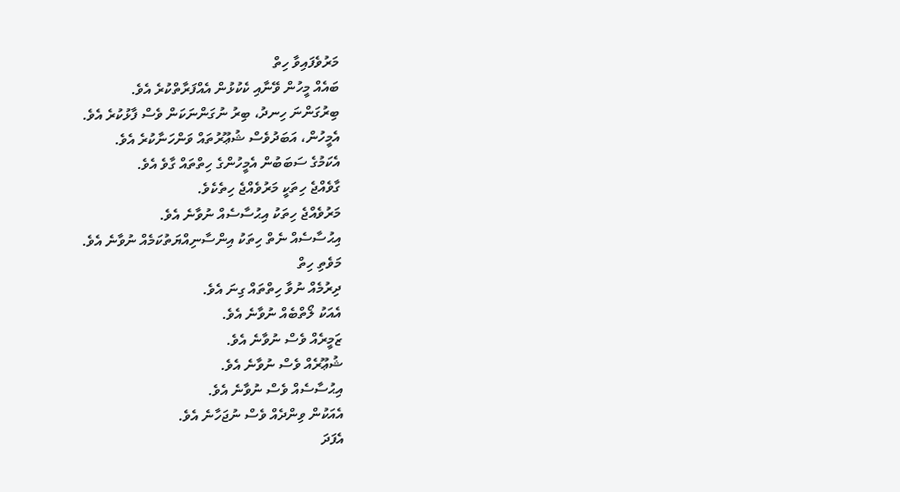މަރުވެފައިވާ ހިތް
ބައެއް މީހުން ވޭނާއި ކެކުޅުން އެއްފަރާތްކުރެ އެވެ.
ބިރުގަންނަ ހިނދު، ބިރު ނުގަންނަކަން ވެސް ފާޅުކުރެ އެވެ.
އެމީހުން، އަބަދުވެސް ޝުޢޫރުތައް ވަންހަނާކުރެ އެވެ.
އެކަމުގެ ސަބަބުން އެމީހުންގެ ހިތްތައް ގާވެ އެވެ.
ގާވެއްޖެ ހިތަކީ މަރުވެއްޖެ ހިތެކެވެ.
މަރުވެއްޖެ ހިތަކު އިޙުސާސެއް ނުވާނެ އެވެ.
އިޙުސާސެއް ނެތް ހިތަކު އިންސާނިއްޔަތުކަމެއް ނުވާނެ އެވެ.
މަވެތި ހިތް
ދިރުމެއް ނުވާ ހިތްތައް ގިނަ އެވެ.
އެއަކު ލޯތްބެއް ނުވާނެ އެވެ.
ޒަމީރެއް ވެސް ނުވާނެ އެވެ.
ޝުޢޫރެއް ވެސް ނުވާނެ އެވެ.
އިޙުސާސެއް ވެސް ނުވާނެ އެވެ.
އެއަކުން ވިންދެއް ވެސް ނުޖަހާނެ އެވެ.
އެފަދަ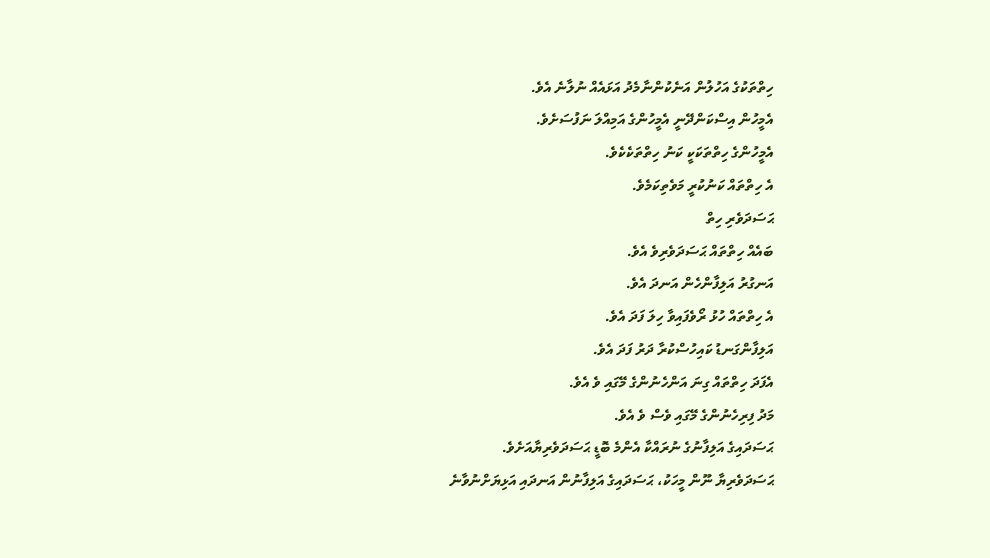ހިތްތަކުގެ އަހުލުން އަނެކުންނާމެދު އަޅައެއް ނުލާނެ އެވެ.
އެމީހުން އިސްކަންދޭނީ އެމީހުންގެ އަމިއްލަ ނަފުސަށެވެ.
އެމީހުންގެ ހިތްތަކަކީ ކަނު ހިތްތަކެކެވެ.
އެ ހިތްތައް ކަނުކުރީ މަވެތިކަމެވެ.
ޙަސަދަވެރި ހިތް
ބައެއް ހިތްތައް ޙަސަދަވެރިވެ އެވެ.
އަނގުރު އަލިފާންހެން އަނދަ އެވެ.
އެ ހިތްތައް ހުޅު ރޯވެފައިވާ ހިލަ ފަދަ އެވެ.
އަލިފާންގަނޑު ކައިހުސްކުރާ ދަރު ފަދަ އެވެ.
އެފަދަ ހިތްތައް ގިނަ އަންހެނުންގެ މޭގައި ވެ އެވެ.
މަދު ފިރިހެނުންގެ މޭގައި ވެސް ވެ އެވެ.
ޙަސަދައިގެ އަލިފާނުގެ ނުރައްކާ އެންމެ ބޮޑީ ޙަސަދަވެރިޔާއަށެވެ.
ޙަސަދަވެރިޔާ ނޫން މީހަކު، ޙަސަދައިގެ އަލިފާނުން އަނދައި އަޅިޔަށްނުވާނެ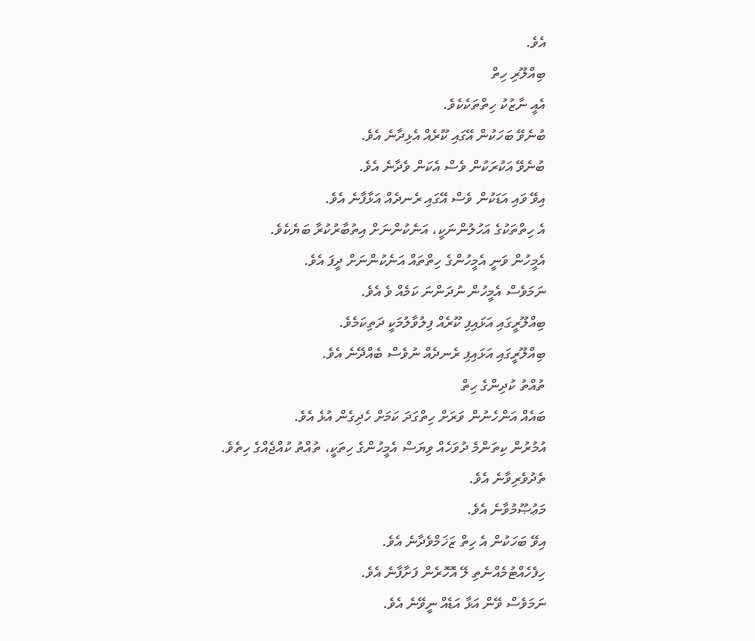އެވެ.
ބިއްލޫރި ހިތް
އެއީ ނާޒުކު ހިތްތަކެކެވެ.
ބުނެވޭ ބަހަކުން އޭގައި ކޫރެއް އެޅިދާނެ އެވެ.
ބުނެވޭ އަކުރަކުން ވެސް އެކަން ވެދާނެ އެވެ.
އިވޭ ވައި އަޑަކުން ވެސް އޭގައި ރެނދެއް އަޅާފާނެ އެވެ.
އެ ހިތްތަކުގެ އަހުލުންނަކީ، އަނެކުންނަށް އިތުބާރުކުރާ ބަޔެކެވެ.
އެމީހުން ވަނީ އެމީހުންގެ ހިތްތައް އަނެކުންނަށް ދީފަ އެވެ.
ނަމަވެސް އެމީހުން ނުދަންނަ ކަމެއް ވެ އެވެ.
ބިއްލޫރީގައި އަޅައިފި ކޫރެއް ފިލުވާލުމަކީ ދަތިކަމެވެ.
ބިއްލޫރީގައި އަޅައިފި ރެނދެއް ނުވެސް ބެއްދޭނެ އެވެ.
ތުއްތު ކުދިންގެ ހިތް
ބައެއް އަންހެނުން ވަރަށް ހިތްގަދަ ކަމަށް ހެދިގެން އުޅެ އެވެ.
އުމުރުން ކިތަންމެ ދުވަހެއް ވިޔަސް އެމީހުންގެ ހިތަކީ، ތުއްތު ކުއްޖެއްގެ ހިތެވެ.
ތެދުވެރިވާނެ އެވެ.
މަޢުޞޫމުވާނެ އެވެ.
އިވޭ ބަހަކުން އެ ހިތް ޒަޚަމްވެދާނެ އެވެ.
ހިފެހެއްޓުމެއްނެތި ލޭ އޮހޮރެން ފަށާފާނެ އެވެ.
ނަމަވެސް ވޭން އަޅާ އަޑެއް ނީވޭނެ އެވެ.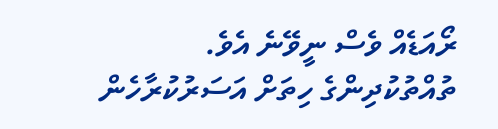ރޯއަޑެއް ވެސް ނީވޭނެ އެވެ.
ތުއްތުކުދިންގެ ހިތަށް އަސަރުކުރާހެން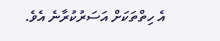އެ ހިތްތަކަށް އަސަރުކުރާނެ އެވެ.